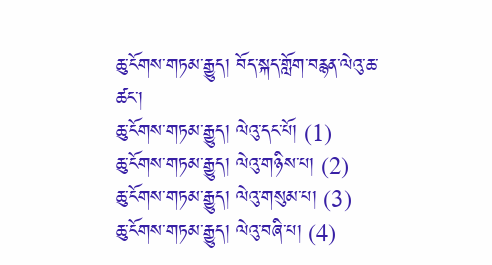ཆུ་ངོགས་གཏམ་རྒྱུད། བོད་སྐད་གློག་བརྙན་ལེའུ་ཆ་ཚང་།
ཆུ་ངོགས་གཏམ་རྒྱུད། ལེའུ་དང་པོ། (1)
ཆུ་ངོགས་གཏམ་རྒྱུད། ལེའུ་གཉིས་པ། (2)
ཆུ་ངོགས་གཏམ་རྒྱུད། ལེའུ་གསུམ་པ། (3)
ཆུ་ངོགས་གཏམ་རྒྱུད། ལེའུ་བཞི་པ། (4)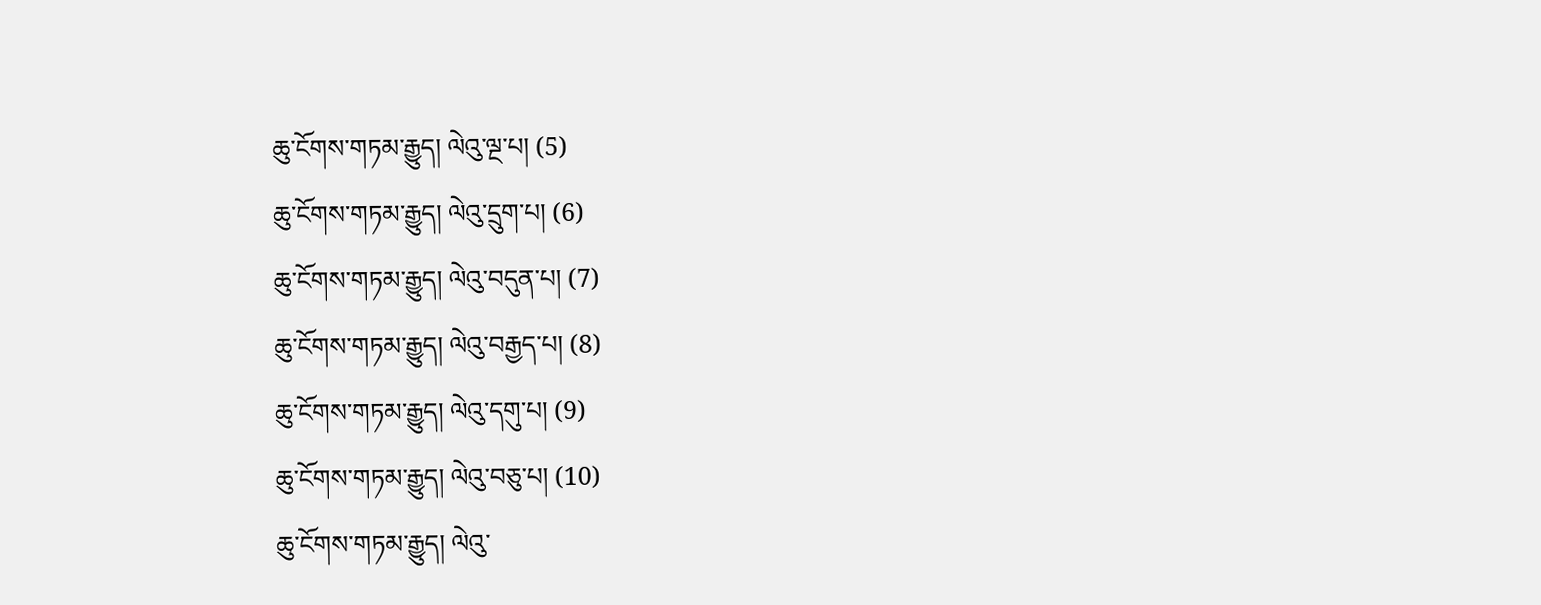ཆུ་ངོགས་གཏམ་རྒྱུད། ལེའུ་ལྔ་པ། (5)
ཆུ་ངོགས་གཏམ་རྒྱུད། ལེའུ་དྲུག་པ། (6)
ཆུ་ངོགས་གཏམ་རྒྱུད། ལེའུ་བདུན་པ། (7)
ཆུ་ངོགས་གཏམ་རྒྱུད། ལེའུ་བརྒྱད་པ། (8)
ཆུ་ངོགས་གཏམ་རྒྱུད། ལེའུ་དགུ་པ། (9)
ཆུ་ངོགས་གཏམ་རྒྱུད། ལེའུ་བཅུ་པ། (10)
ཆུ་ངོགས་གཏམ་རྒྱུད། ལེའུ་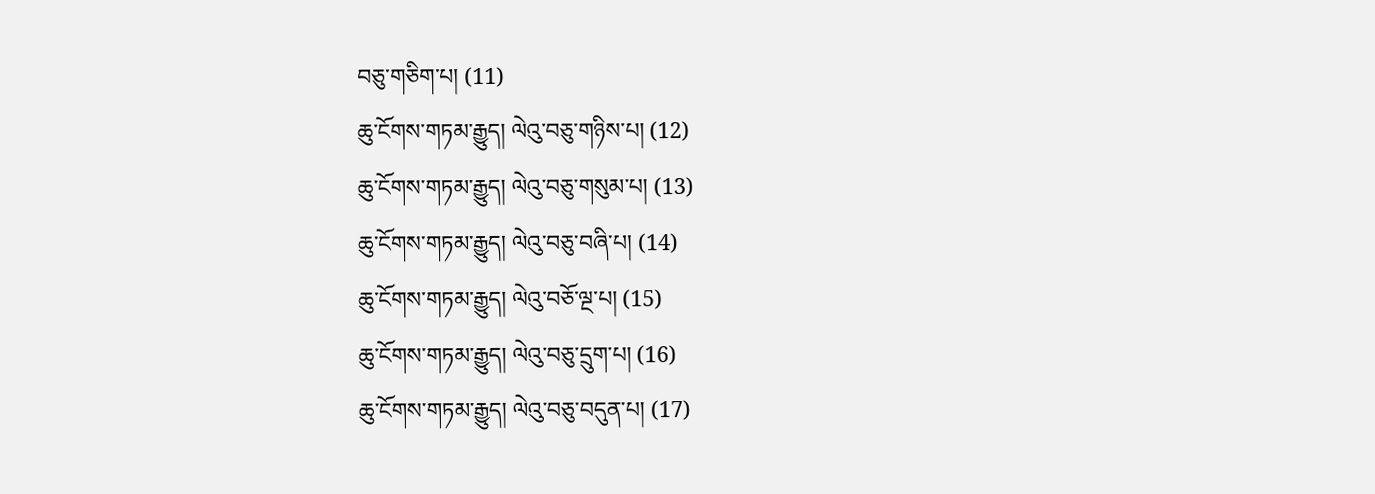བཅུ་གཅིག་པ། (11)
ཆུ་ངོགས་གཏམ་རྒྱུད། ལེའུ་བཅུ་གཉིས་པ། (12)
ཆུ་ངོགས་གཏམ་རྒྱུད། ལེའུ་བཅུ་གསུམ་པ། (13)
ཆུ་ངོགས་གཏམ་རྒྱུད། ལེའུ་བཅུ་བཞི་པ། (14)
ཆུ་ངོགས་གཏམ་རྒྱུད། ལེའུ་བཅོ་ལྔ་པ། (15)
ཆུ་ངོགས་གཏམ་རྒྱུད། ལེའུ་བཅུ་དྲུག་པ། (16)
ཆུ་ངོགས་གཏམ་རྒྱུད། ལེའུ་བཅུ་བདུན་པ། (17)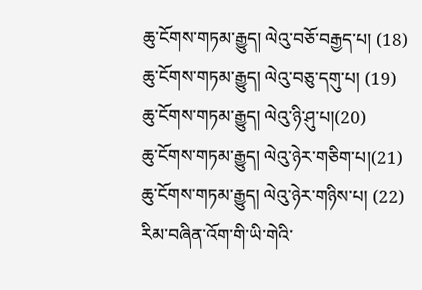ཆུ་ངོགས་གཏམ་རྒྱུད། ལེའུ་བཅོ་བརྒྱད་པ། (18)
ཆུ་ངོགས་གཏམ་རྒྱུད། ལེའུ་བཅུ་དགུ་པ། (19)
ཆུ་ངོགས་གཏམ་རྒྱུད། ལེའུ་ཉི་ཤུ་པ།(20)
ཆུ་ངོགས་གཏམ་རྒྱུད། ལེའུ་ཉེར་གཅིག་པ།(21)
ཆུ་ངོགས་གཏམ་རྒྱུད། ལེའུ་ཉེར་གཉིས་པ། (22)
རིམ་བཞིན་འོག་གི་ཡི་གེའི་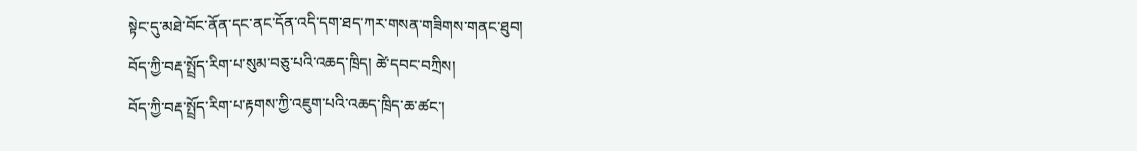སྟེང་དུ་མཐེ་བོང་ནོན་དང་ནང་དོན་འདི་དག་ཐད་ཀར་གསན་གཟིགས་གནང་ཐུབ།
བོད་ཀྱི་བརྡ་སྤྲོད་རིག་པ་སུམ་བཅུ་པའི་འཆད་ཁྲིད། ཚེ་དབང་བཀྲིས།
བོད་ཀྱི་བརྡ་སྤྲོད་རིག་པ་རྟགས་ཀྱི་འཇུག་པའི་འཆད་ཁྲིད་ཆ་ཚང་།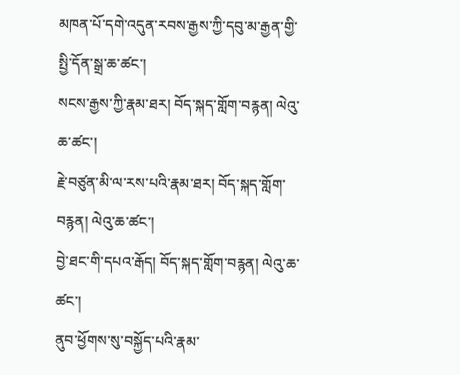མཁན་པོ་དགེ་འདུན་རབས་རྒྱས་ཀྱི་དབུ་མ་རྒྱན་གྱི་སྤྱི་དོན་སྒྲ་ཆ་ཚང་།
སངས་རྒྱས་ཀྱི་རྣམ་ཐར། བོད་སྐད་གློག་བརྙན། ལེའུ་ཆ་ཚང་།
རྗེ་བཙུན་མི་ལ་རས་པའི་རྣམ་ཐར། བོད་སྐད་གློག་བརྙན། ལེའུ་ཆ་ཚང་།
བྱེ་ཐང་གི་དཔའ་རྒོད། བོད་སྐད་གློག་བརྙན། ལེའུ་ཆ་ཚང་།
ནུབ་ཕྱོགས་སུ་བསྐྱོད་པའི་རྣམ་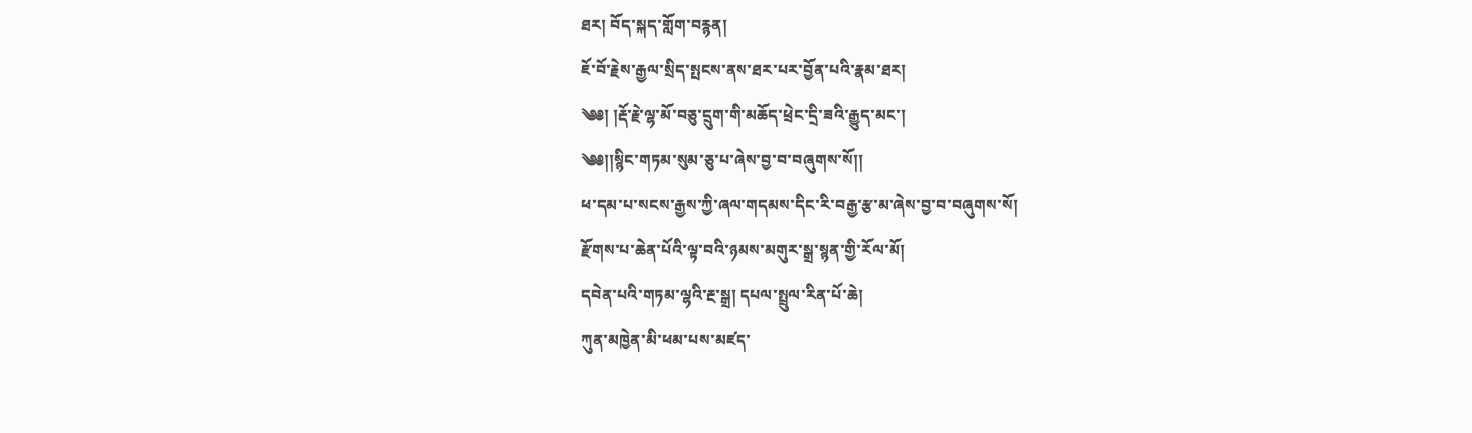ཐར། བོད་སྐད་གློག་བརྙན།
ཇོ་བོ་རྗེས་རྒྱལ་སྲིད་སྤངས་ནས་ཐར་པར་བྱོན་པའི་རྣམ་ཐར།
༄༅། །རྡོ་རྗེ་ལྷ་མོ་བཅུ་དྲུག་གི་མཆོད་ཕྲེང་དྲི་ཟའི་རྒྱུད་མང་།
༄༅།།སྙིང་གཏམ་སུམ་ཅུ་པ་ཞེས་བྱ་བ་བཞུགས་སོ།།
ཕ་དམ་པ་སངས་རྒྱས་ཀྱི་ཞལ་གདམས་དིང་རི་བརྒྱ་རྩ་མ་ཞེས་བྱ་བ་བཞུགས་སོ།
རྫོགས་པ་ཆེན་པོའི་ལྟ་བའི་ཉམས་མགུར་སྒྲ་སྙན་གྱི་རོལ་མོ།
དབེན་པའི་གཏམ་ལྷའི་རྔ་སྒྲ། དཔལ་སྤྲུལ་རིན་པོ་ཆེ།
ཀུན་མཁྱེན་མི་ཕམ་པས་མཛད་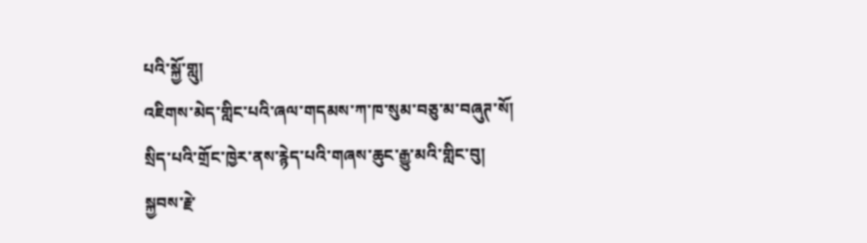པའི་སྐྱོ་གླུ།
འཇིགས་མེད་གླིང་པའི་ཞལ་གདམས་ཀ་ཁ་སུམ་བཅུ་མ་བཞུཊ་སོ།
སྲིད་པའི་གྲོང་ཁྱེར་ནས་རྙེད་པའི་གཞས་ཆུང་རྒྱུ་མའི་གླིང་བུ།
སྐྱབས་རྗེ་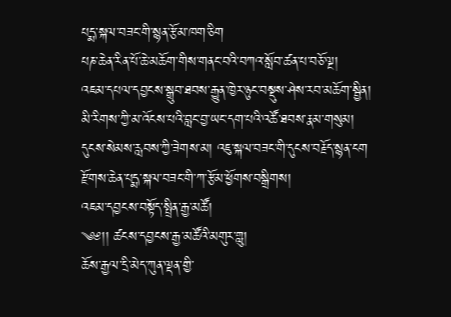པདྨ་སྐལ་བཟང་གི་སྙན་རྩོམ་ཁག་ཅིག
པཎ་ཆེན་རིན་པོ་ཆེ་མཆོག་གིས་གནང་བའི་བཀའ་སློབ་ཚན་པ་བཅོ་ལྔ།
འཇམ་དཔལ་དབྱངས་སྒྲུབ་ཐབས་རྒྱུན་ཁྱེར་ཉུང་བསྡུས་ཤེས་རབ་མཆོག་སྦྱིན།
མི་རིགས་ཀྱི་མ་འོངས་པའི་བླང་བྱ་ཡང་དག་པའི་འཚོ་ཐབས་རྣམ་གསུམ།
དུངས་སེམས་རླབས་ཀྱི་ཟེགས་མ། འཇུ་སྐལ་བཟང་གི་དུངས་བརྗོད་སྙན་ངག
རྫོགས་ཆེན་པདྨ་སྐལ་བཟང་གི་ཀ་རྩོམ་ཕྱོགས་བསྒྲིགས།
འཇམ་དབྱངས་བསྟོད་སྤྲིན་རྒྱ་མཚོ།
༄༅།། ཚངས་དབྱངས་རྒྱ་མཚོའི་མགུར་གླུ།
ཆོས་རྒྱལ་དྲི་མེད་ཀུན་ལྡན་གྱི་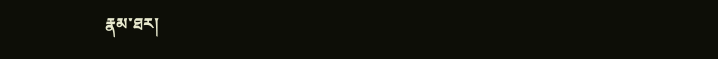རྣམ་ཐར།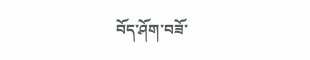བོད་ཤོག་བཟོ་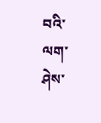བའི་ལག་ཤེས་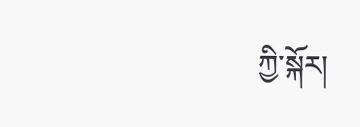ཀྱི་སྐོར།